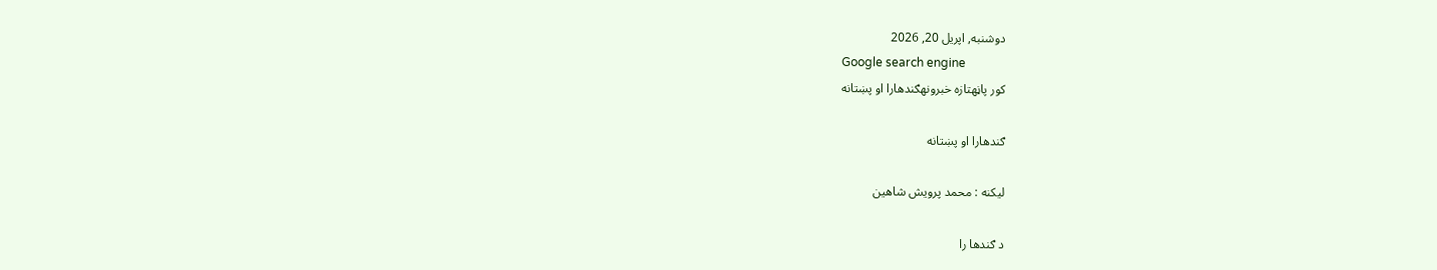دوشنبه, اپریل 20, 2026
Google search engine
کور پاڼهتازه خبرونهګندهارا او پښتانه

ګندهارا او پښتانه

لیکنه : محمد پرویش شاهین

د ګندها را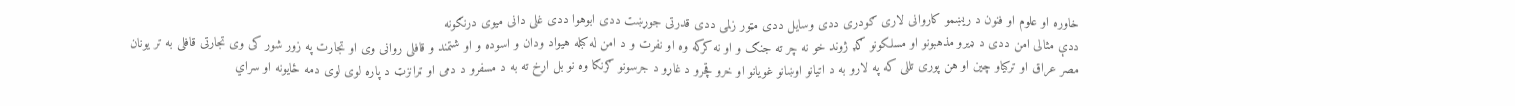خاوره او علوم او فنون د ريښمو کاروانی لاری ګودری ددی وسايل ددی مټور زلمی ددی قدرتی جوړښت ددی ابوهوا ددی غلی دانی ميوی درنګونه
ددې مثالی امن ددی د ډيرو مذهبونو او مسلکونو ګډ ژوند خو نه چر ته جنګ و او نه کرکه وه او نفرت و د امن له کبله هيواد ودان و اسوده و او شتمند و قافلی روانی وی او تجارت په زور شور کی وی تجارتی قافلی به تر يونان مصر عراق او ترکياو چين او هن پوری تللی که په لارو به د اتيانو اوښانو غويانو او خرو قچرو د غاړو د جرسونو ګرنګا وه نو بل اړخ ته به د مسفرو د دمی او ټرانزټ د پاره لوی لوی دمه ځايونه او سراي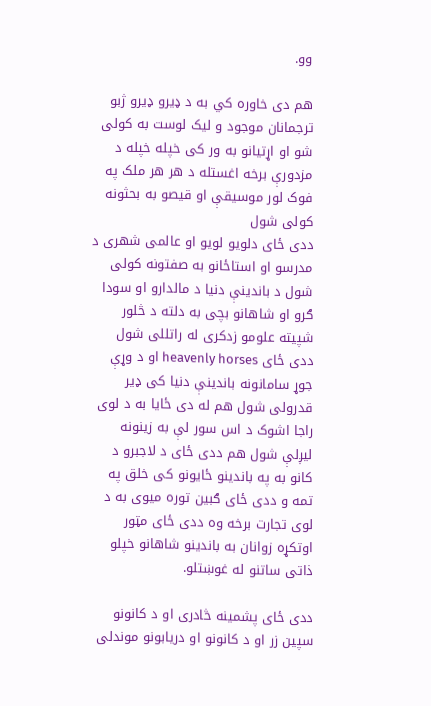وو.

هم دی خاوره کي به د ډيرو ډيرو ژبو ترجمانان موجود و ليک لوست به کولی شو او اړتيانو به ور کی خپله خپله د مزدورې برخه اغستله د هر هر ملک په فوک لور موسيقې او قيصو به بحثونه کولی شول
ددی ځای دلويو لويو او عالمی شهری د مدرسو او استاځانو به صفتونه کولی شول د باندينې دنيا د مالدارو او سودا ګرو او شاهانو بچی به دلته د څلور شپيته علومو زدکری له راتللی شول
ددی ځای heavenly horses او د وړې جوړ سامانونه باندينې دنيا کی ډير قدرولی شول هم له دی ځايا به د لوی راجا اشوک د اس سور لې به زينونه ليږلې شول هم ددی ځای د لاجبرو د کانو به په باندينو ځايونو کی خلق په تمه و ددی ځای ګبين توره ميوی به د لوی تجارت برخه وه ددی ځای مټور اوتکړه زوانان به باندينو شاهانو خپلو ذاتی ساتنو له غوښتلو.

ددی ځای پشمينه څادری او د کانونو سپين زر او د کانونو او دريابونو موندلی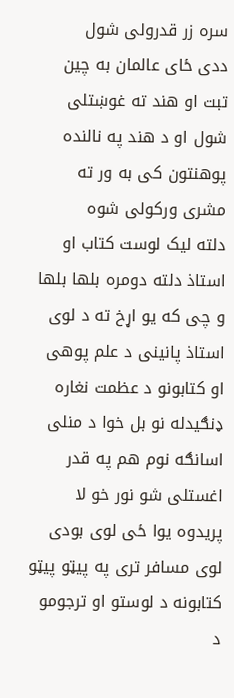سره زر قدرولی شول
ددی ځای عالمان به چين تبت او هند ته غوښتلی شول او د هند په نالنده پوهنتون کی به ور ته مشری ورکولی شوه
دلته ليک لوست کتاب او استاذ دلته دومره بلها بلها و چی که يو اړخ ته د لوی استاذ پانينی د علم پوهی او کتابونو د عظمت نغاره ډنګيدله نو بل خوا د منلی اسانګه نوم هم په قدر اغستلی شو نور خو لا پريدوه يوا ځی لوی بودی لوی مسافر تری په پيټو پيټو کتابونه د لوستو او ترجومو د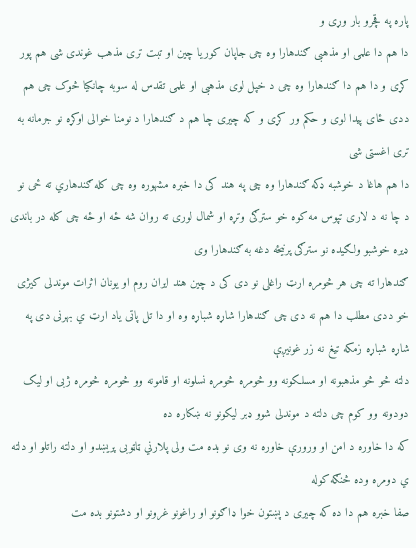پاره په قچرو بار وړی و
دا هم دا علمی او مذهبی ګندهارا وه چی جاپان کوريا چين او تبت تری مذهب غوندی شی هم پور کړی و دا هم دا ګندهارا وه چی د خپل لوی مذهبی او علمی تقدس له سوبه چانکيا څوک چی هم ددی ځای پيدا لوی و حکم ور کړی و که چيری چا هم د ګندهارا د نومنا خوالی اوکړه نو جرمانه به تری اغستی شی
دا هم هاغا د خوشبه ډکه ګندهارا وه چی په هند کی دا خبره مشهوره وه چی کله ګندهاري ته ځی نو د چا نه د لاری تپوس مه کوه خو سترګی وتړه او شمال لوری ته روان شه ځه او ځه چی کله در باندی ډيره خوشبو ولګيده نو سترګی پرنيځه دغه به ګندهارا وی
ګندهارا ته چی هر څومره ارټ راغلی نو دی کی د چين هند ايران روم او يونان اثرات موندلی کيژی خو ددی مطلب دا هم نه دی چی ګندهارا شاړه شباړه وه او دا تل پاتی ياد ارټ ي بهرنی دی په شاړه شباړه زمکه تيغ نه زر غونيږې
دلته څو څو مذهبونه او مسلکونه وو څومره څومره نسلونه او قامونه وو څومره څومره ژبی او ليک دودونه وو کوم چی دلته د موندلی شوو ډبر ليکونو نه ښکاره ده
که دا خاوره د امن او ورورې خاوره نه وی نو بده مت ولی پلارني ټاټوبی پريښدو او دلته راتلو او دلته ي دومره وده څنګه کوله
صفا خبره هم دا ده که چيری د پښتون خوا ډاګونو او راغونو غرونو او دشتونو بده مت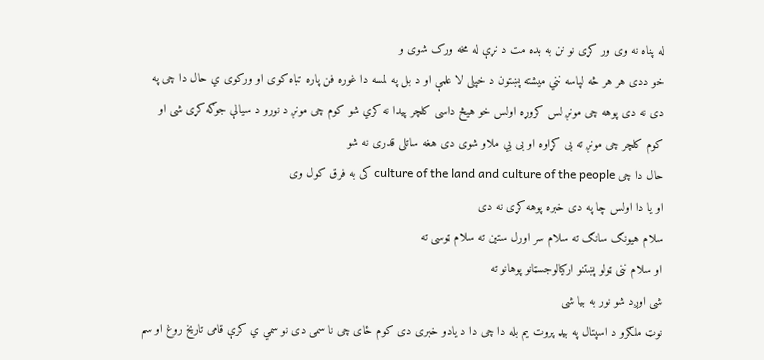له پناه نه وی ور کړی نو نن به بده مت د نړې له مخه ورک شوی و
خو ددی هر هر څه لپاسه نني ميشته پښتون د خپلی لا علمې او د بل په لمسه دا غوره فن پاره تباه کوی او ورکوی ي حال دا چی په دی نه دی پوهه چی مونږ لس کروړه اولس خو هيڅ داسی کلچر پيدا نه کري شو کوم چی مونږ د نورو د سيالې جوګه کړی شی او کوم کلچر چی مونږ ته بی کړاوه او بی بي ملاو شوی دی هغه ساتلی قدری نه شو
حال دا چی culture of the land and culture of the people کی به فرق کول وی
او يا دا اولس چا په دی خبره پوهه کړی نه دی
سلام هيونګ سانګ ته سلام سر اورل ستين ته سلام ټوسی ته
او سلام ننی ټولو پښتنو ارکيالوجسټانو پوهانو ته
شی اوږد شو نور به بيا شی
نوټ ملګرو د اسپتال په بيډ پروت يم بله دا چی دا د يادو خبری دی کوم ځای چی نا سمی دی نو سمي ي کرې قامی تاريخ روغ او سم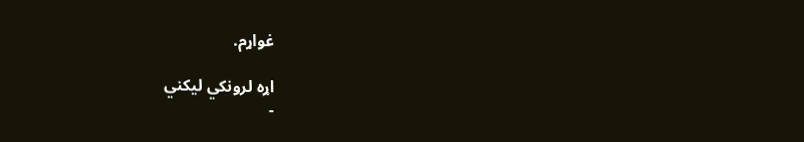غواړم.

اړه لرونکي ليکني
-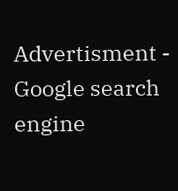Advertisment -
Google search engine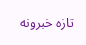تازه خبرونه